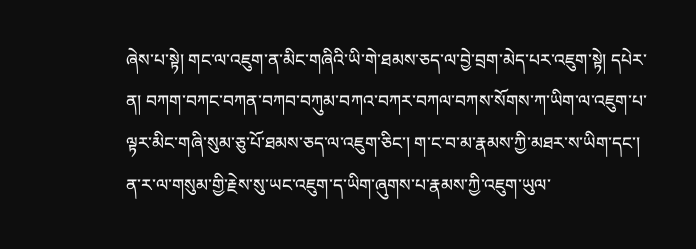ཞེས་པ་སྟེ། གང་ལ་འཇུག་ན་མིང་གཞིའི་ཡི་གེ་ཐམས་ཅད་ལ་བྱེ་བྲག་མེད་པར་འཇུག་སྟེ། དཔེར་ན། བཀག་བཀང་བཀན་བཀབ་བཀུམ་བཀའ་བཀར་བཀལ་བཀས་སོགས་ཀ་ཡིག་ལ་འཇུག་པ་ལྟར་མིང་གཞི་སུམ་ཅུ་པོ་ཐམས་ཅད་ལ་འཇུག་ཅིང་། ག་ང་བ་མ་རྣམས་ཀྱི་མཐར་ས་ཡིག་དང་། ན་ར་ལ་གསུམ་གྱི་རྗེས་སུ་ཡང་འཇུག་ད་ཡིག་ཞུགས་པ་རྣམས་ཀྱི་འཇུག་ཡུལ་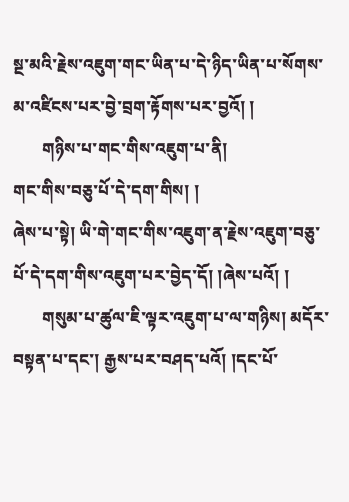སྔ་མའི་རྗེས་འཇུག་གང་ཡིན་པ་དེ་ཉིད་ཡིན་པ་སོགས་མ་འཛིངས་པར་བྱེ་བྲག་རྟོགས་པར་བྱའོ། །
       གཉིས་པ་གང་གིས་འཇུག་པ་ནི།
གང་གིས་བཅུ་པོ་དེ་དག་གིས། །
ཞེས་པ་སྟེ། ཡི་གེ་གང་གིས་འཇུག་ན་རྗེས་འཇུག་བཅུ་པོ་དེ་དག་གིས་འཇུག་པར་བྱེད་དོ། །ཞེས་པའོ། །
       གསུམ་པ་ཚུལ་ཇི་ལྟར་འཇུག་པ་ལ་གཉིས། མདོར་བསྟན་པ་དང་། རྒྱས་པར་བཤད་པའོ། །དང་པོ་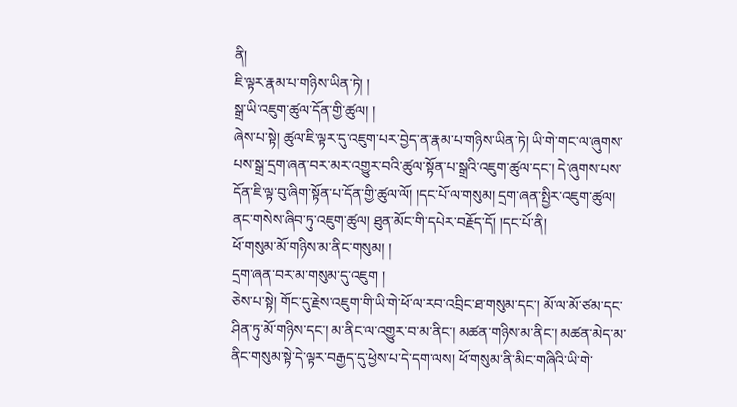ནི།
ཇི་ལྟར་རྣམ་པ་གཉིས་ཡིན་ཏེ། །
སྒྲ་ཡི་འཇུག་ཚུལ་དོན་གྱི་ཚུལ། །
ཞེས་པ་སྟེ། ཚུལ་ཇི་ལྟར་དུ་འཇུག་པར་བྱེད་ན་རྣམ་པ་གཉིས་ཡིན་ཏེ། ཡི་གེ་གང་ལ་ཞུགས་པས་སྒྲ་དྲག་ཞན་བར་མར་འགྱུར་བའི་ཚུལ་སྟོན་པ་སྒྲའི་འཇུག་ཚུལ་དང་། དེ་ཞུགས་པས་དོན་ཇི་ལྟ་བུ་ཞིག་སྟོན་པ་དོན་གྱི་ཚུལ་ལོ། །དང་པོ་ལ་གསུམ། དྲག་ཞན་སྤྱིར་འཇུག་ཚུལ། ནང་གསེས་ཞིབ་ཏུ་འཇུག་ཚུལ། ཐུན་མོང་གི་དཔེར་བརྗོད་དོ། །དང་པོ་ནི།
ཕོ་གསུམ་མོ་གཉིས་མ་ནིང་གསུམ། །
དྲག་ཞན་བར་མ་གསུམ་དུ་འཇུག །
ཅེས་པ་སྟེ། གོང་དུ་རྗེས་འཇུག་གི་ཡི་གེ་ཕོ་ལ་རབ་འབྲིང་ཐ་གསུམ་དང་། མོ་ལ་མོ་ཙམ་དང་ཤིན་ཏུ་མོ་གཉིས་དང་། མ་ནིང་ལ་འགྱུར་བ་མ་ནིང་། མཚན་གཉིས་མ་ནིང་། མཚན་མེད་མ་ནིང་གསུམ་སྟེ་དེ་ལྟར་བརྒྱད་དུ་ཕྱེས་པ་དེ་དག་ལས། ཕོ་གསུམ་ནི་མིང་གཞིའི་ཡི་གེ་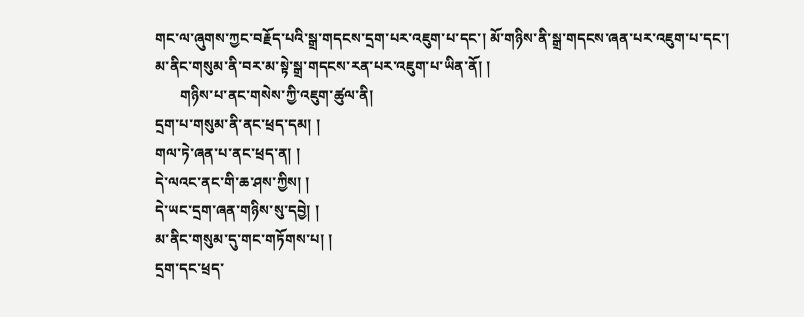གང་ལ་ཞུགས་ཀྱང་བརྗོད་པའི་སྒྲ་གདངས་དྲག་པར་འཇུག་པ་དང་། མོ་གཉིས་ནི་སྒྲ་གདངས་ཞན་པར་འཇུག་པ་དང་། མ་ནིང་གསུམ་ནི་བར་མ་སྟེ་སྒྲ་གདངས་རན་པར་འཇུག་པ་ཡིན་ནོ། །
       གཉིས་པ་ནང་གསེས་ཀྱི་འཇུག་ཚུལ་ནི།
དྲག་པ་གསུམ་ནི་ནང་ཕྲད་དམ། །
གལ་ཏེ་ཞན་པ་ནང་ཕྲད་ན། །
དེ་ལའང་ནང་གི་ཆ་ཤས་ཀྱིས། །
དེ་ཡང་དྲག་ཞན་གཉིས་སུ་དབྱེ། །
མ་ནིང་གསུམ་དུ་གང་གཏོགས་པ། །
དྲག་དང་ཕྲད་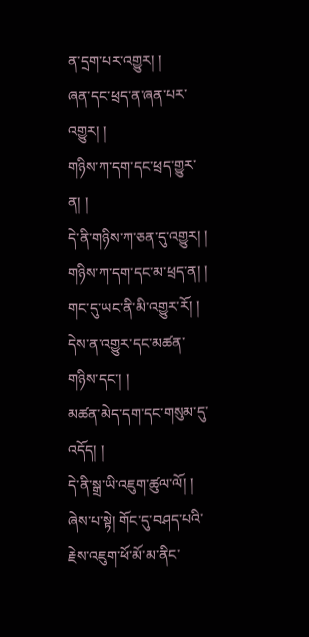ན་དྲག་པར་འགྱུར། །
ཞན་དང་ཕྲད་ན་ཞན་པར་འགྱུར། །
གཉིས་ཀ་དག་དང་ཕྲད་གྱུར་ན། །
དེ་ནི་གཉིས་ཀ་ཅན་དུ་འགྱུར། །
གཉིས་ཀ་དག་དང་མ་ཕྲད་ན། །
གང་དུ་ཡང་ནི་མི་འགྱུར་རོ། །
དེས་ན་འགྱུར་དང་མཚན་གཉིས་དང་། །
མཚན་མེད་དག་དང་གསུམ་དུ་འདོད། །
དེ་ནི་སྒྲ་ཡི་འཇུག་ཚུལ་ལོ། །
ཞེས་པ་སྟེ། གོང་དུ་བཤད་པའི་རྗེས་འཇུག་ཕོ་མོ་མ་ནིང་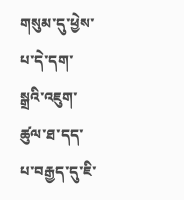གསུམ་དུ་ཕྱེས་པ་དེ་དག་སྒྲའི་འཇུག་ཚུལ་ཐ་དད་པ་བརྒྱད་དུ་ཇི་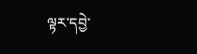ལྟར་དབྱེ་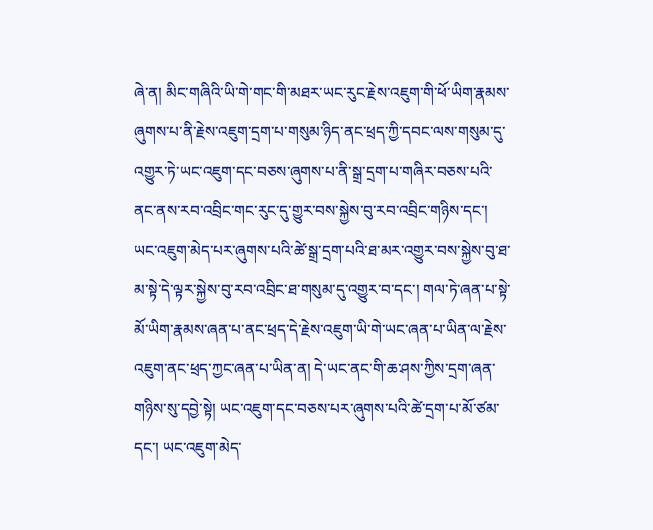ཞེ་ན། མིང་གཞིའི་ཡི་གེ་གང་གི་མཐར་ཡང་རུང་རྗེས་འཇུག་གི་ཕོ་ཡིག་རྣམས་ཞུགས་པ་ནི་རྗེས་འཇུག་དྲག་པ་གསུམ་ཉིད་ནང་ཕྲད་ཀྱི་དབང་ལས་གསུམ་དུ་འགྱུར་ཏེ་ཡང་འཇུག་དང་བཅས་ཞུགས་པ་ནི་སྒྲ་དྲག་པ་གཞིར་བཅས་པའི་ནང་ནས་རབ་འབྲིང་གང་རུང་དུ་གྱུར་བས་སྐྱེས་བུ་རབ་འབྲིང་གཉིས་དང་། ཡང་འཇུག་མེད་པར་ཞུགས་པའི་ཚེ་སྒྲ་དྲག་པའི་ཐ་མར་འགྱུར་བས་སྐྱེས་བུ་ཐ་མ་སྟེ་དེ་ལྟར་སྐྱེས་བུ་རབ་འབྲིང་ཐ་གསུམ་དུ་འགྱུར་བ་དང་། གལ་ཏེ་ཞན་པ་སྟེ་མོ་ཡིག་རྣམས་ཞན་པ་ནང་ཕྲད་དེ་རྗེས་འཇུག་ཡི་གེ་ཡང་ཞན་པ་ཡིན་ལ་རྗེས་འཇུག་ནང་ཕྲད་ཀྱང་ཞན་པ་ཡིན་ན། དེ་ཡང་ནང་གི་ཆ་ཤས་ཀྱིས་དྲག་ཞན་གཉིས་སུ་དབྱེ་སྟེ། ཡང་འཇུག་དང་བཅས་པར་ཞུགས་པའི་ཚེ་དྲག་པ་མོ་ཙམ་དང་། ཡང་འཇུག་མེད་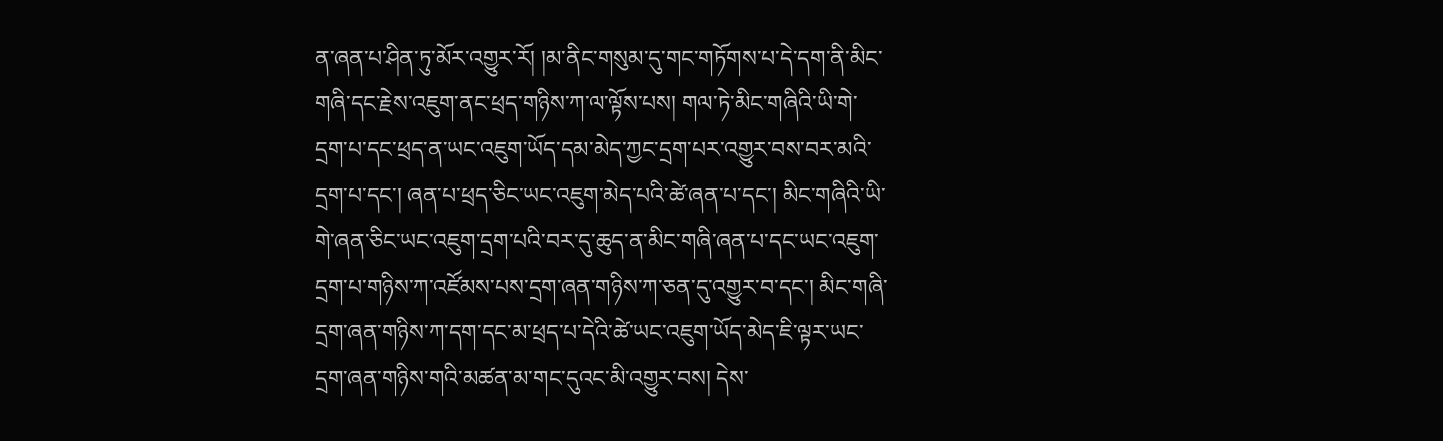ན་ཞན་པ་ཤིན་ཏུ་མོར་འགྱུར་རོ། །མ་ནིང་གསུམ་དུ་གང་གཏོགས་པ་དེ་དག་ནི་མིང་གཞི་དང་རྗེས་འཇུག་ནང་ཕྲད་གཉིས་ཀ་ལ་ལྟོས་པས། གལ་ཏེ་མིང་གཞིའི་ཡི་གེ་དྲག་པ་དང་ཕྲད་ན་ཡང་འཇུག་ཡོད་དམ་མེད་ཀྱང་དྲག་པར་འགྱུར་བས་བར་མའི་དྲག་པ་དང་། ཞན་པ་ཕྲད་ཅིང་ཡང་འཇུག་མེད་པའི་ཚེ་ཞན་པ་དང་། མིང་གཞིའི་ཡི་གེ་ཞན་ཅིང་ཡང་འཇུག་དྲག་པའི་བར་དུ་ཆུད་ན་མིང་གཞི་ཞན་པ་དང་ཡང་འཇུག་དྲག་པ་གཉིས་ཀ་འཛོམས་པས་དྲག་ཞན་གཉིས་ཀ་ཅན་དུ་འགྱུར་བ་དང་། མིང་གཞི་དྲག་ཞན་གཉིས་ཀ་དག་དང་མ་ཕྲད་པ་དེའི་ཚེ་ཡང་འཇུག་ཡོད་མེད་ཇི་ལྟར་ཡང་དྲག་ཞན་གཉིས་གའི་མཚན་མ་གང་དུའང་མི་འགྱུར་བས། དེས་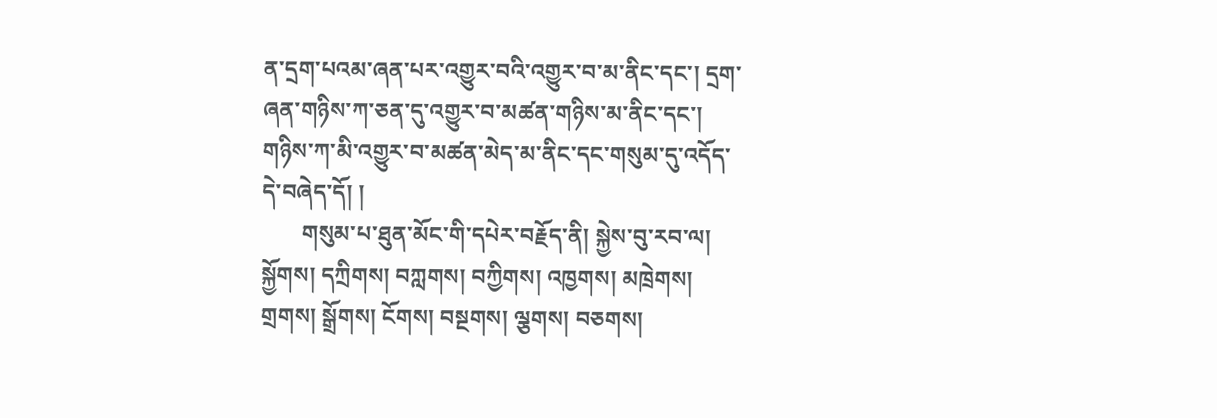ན་དྲག་པའམ་ཞན་པར་འགྱུར་བའི་འགྱུར་བ་མ་ནིང་དང་། དྲག་ཞན་གཉིས་ཀ་ཅན་དུ་འགྱུར་བ་མཚན་གཉིས་མ་ནིང་དང་། གཉིས་ཀ་མི་འགྱུར་བ་མཚན་མེད་མ་ནིང་དང་གསུམ་དུ་འདོད་དེ་བཞེད་དོ། །
       གསུམ་པ་ཐུན་མོང་གི་དཔེར་བརྗོད་ནི། སྐྱེས་བུ་རབ་ལ། སྐྱོགས། དཀྲིགས། བཀླགས། བཀྱིགས། འཁྱགས། མཁྲེགས། གྲགས། སྒྲོགས། ངོགས། བསྔགས། ལྕགས། བཅགས།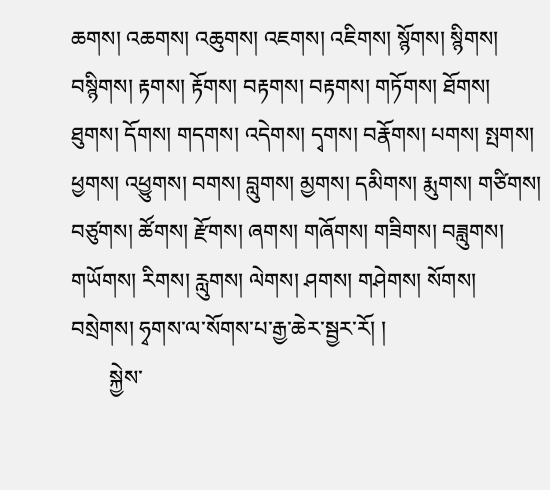ཆགས། འཆགས། འཆུགས། འཇགས། འཇིགས། སྙོགས། སྙིགས། བསྙིགས། རྟགས། རྟོགས། བརྟགས། བརྟགས། གཏོགས། ཐོགས། ཐུགས། དོགས། གདགས། འདེགས། དྭགས། བརྣོགས། པགས། སྤགས། ཕྱགས། འཕྱུགས། བགས། བླུགས། མྱགས། དམིགས། རྨུགས། གཙིགས། བཙུགས། ཚོགས། རྫོགས། ཞགས། གཞོགས། གཟིགས། བཟླུགས། གཡོགས། རིགས། རླུགས། ལེགས། ཤགས། གཤེགས། སོགས། བསྲེགས། ཧྭགས་ལ་སོགས་པ་རྒྱ་ཆེར་སྦྱར་རོ། །
       སྐྱེས་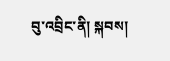བུ་འབྲིང་ནི། སྐབས།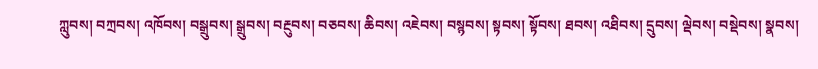ཀླུབས། བཀྲབས། འཁོབས། བསྒྲུབས། སྒྲུབས། བརྔུབས། བཅབས། ཆིབས། འཇེབས། བསྙབས། སྟབས། སྟོབས། ཐབས། འཐིབས། དྲུབས། ལྡེབས། བསྡེབས། སྣབས།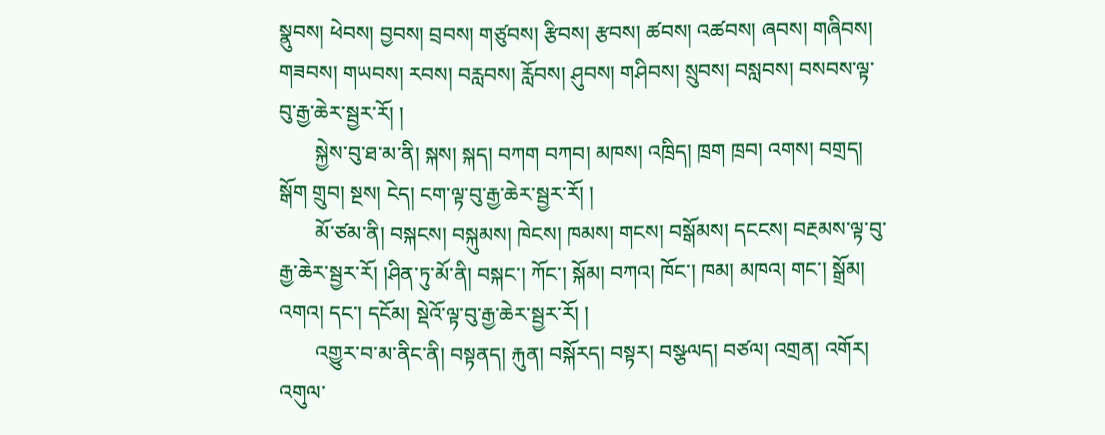སྣུབས། ཕེབས། བྱབས། བྲབས། གཙུབས། རྩིབས། རྩབས། ཚབས། འཚབས། ཞབས། གཞིབས། གཟབས། གཡབས། རབས། བརླབས། རློབས། ཤུབས། གཤིབས། སྲུབས། བསླབས། བསབས་ལྟ་བུ་རྒྱ་ཆེར་སྦྱར་རོ། །
       སྐྱེས་བུ་ཐ་མ་ནི། སྐས། སྐད། བཀག བཀབ། མཁས། འཁྲིད། ཁྲག ཁྲབ། འགས། བགྲད། སྒོག གྲུབ། སྔས། ངེད། ངག་ལྟ་བུ་རྒྱ་ཆེར་སྦྱར་རོ། །
       མོ་ཙམ་ནི། བསྐངས། བསྐུམས། ཁེངས། ཁམས། གངས། བསྒོམས། དངངས། བརྔམས་ལྟ་བུ་རྒྱ་ཆེར་སྦྱར་རོ། །ཤིན་ཏུ་མོ་ནི། བསྐང་། ཀོང་། སྐོམ། བཀའ། ཁོང་། ཁམ། མཁའ། གང་། སྒྲོམ། འགའ། དང་། དངོམ། སྡེའོ་ལྟ་བུ་རྒྱ་ཆེར་སྦྱར་རོ། །
       འགྱུར་བ་མ་ནིང་ནི། བསྟནད། རྐུན། བསྐོརད། བསྟར། བསྩལད། བཙལ། འགྲན། འགོར། འགུལ་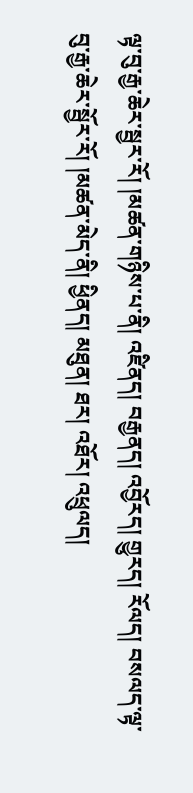ལྟ་བུ་རྒྱ་ཆེར་སྦྱར་རོ། །མཚན་གཉིས་པ་ནི། འཛིནད། བརྒྱནད། འབྱོརད། གྱུརད། རོལད། བསལད་ལྟ་བུ་རྒྱ་ཆེར་སྦྱོར་རོ། །མཚན་མེད་ནི། ཕྱིནད། མཐུན། ཐར། འཐོར། འཕྲུལད།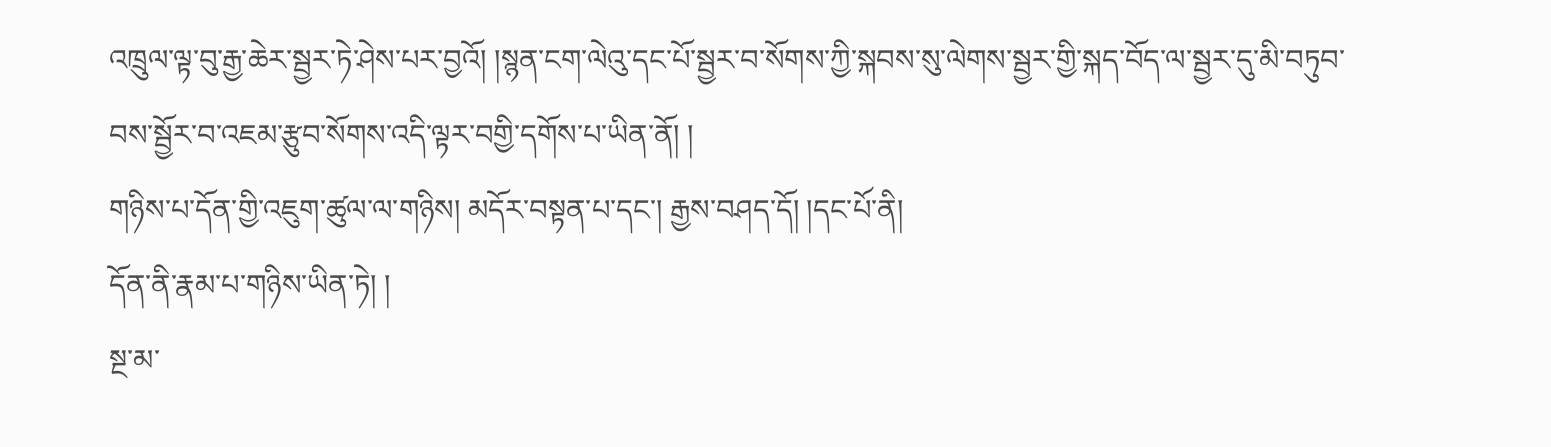འཁྲུལ་ལྟ་བུ་རྒྱ་ཆེར་སྦྱར་ཏེ་ཤེས་པར་བྱའོ། །སྙན་ངག་ལེའུ་དང་པོ་སྦྱར་བ་སོགས་ཀྱི་སྐབས་སུ་ལེགས་སྦྱར་གྱི་སྐད་བོད་ལ་སྦྱར་དུ་མི་བཏུབ་བས་སྦྱོར་བ་འཇམ་རྩུབ་སོགས་འདི་ལྟར་བགྱི་དགོས་པ་ཡིན་ནོ། །
གཉིས་པ་དོན་གྱི་འཇུག་ཚུལ་ལ་གཉིས། མདོར་བསྟན་པ་དང་། རྒྱས་བཤད་དོ། །དང་པོ་ནི།
དོན་ནི་རྣམ་པ་གཉིས་ཡིན་ཏེ། །
སྔ་མ་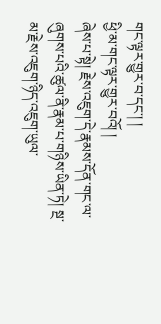གང་ལྟར་གྱུར་བ་དང་། །
ཕྱི་མ་གང་ལྟར་གྱུར་བའོ། །
ཞེས་པ་སྟེ། རྗེས་འཇུག་དེ་རྣམས་དོན་གང་ལ་ཞུགས་པའི་ཚུལ་ནི་རྣམ་པ་གཉིས་ཡིན་ཏེ། སྔ་མ་རྗེས་འཇུག་ཉིད་འཇུག་ཡུལ་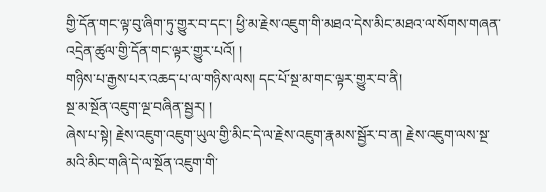གྱི་དོན་གང་ལྟ་བུ་ཞིག་ཏུ་གྱུར་བ་དང་། ཕྱི་མ་རྗེས་འཇུག་གི་མཐའ་དེས་མིང་མཐའ་ལ་སོགས་གཞན་འདྲེན་ཚུལ་གྱི་དོན་གང་ལྟར་གྱུར་པའོ། །
གཉིས་པ་རྒྱས་པར་འཆད་པ་ལ་གཉིས་ལས། དང་པོ་སྔ་མ་གང་ལྟར་གྱུར་བ་ནི།
སྔ་མ་སྔོན་འཇུག་ལྔ་བཞིན་སྦྱར། །
ཞེས་པ་སྟེ། རྗེས་འཇུག་འཇུག་ཡུལ་གྱི་མིང་དེ་ལ་རྗེས་འཇུག་རྣམས་སྦྱོར་བ་ན། རྗེས་འཇུག་ལས་སྔ་མའི་མིང་གཞི་དེ་ལ་སྔོན་འཇུག་གི་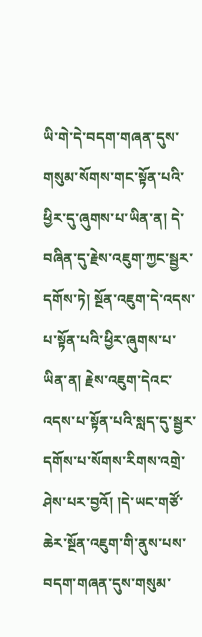ཡི་གེ་དེ་བདག་གཞན་དུས་གསུམ་སོགས་གང་སྟོན་པའི་ཕྱིར་དུ་ཞུགས་པ་ཡིན་ན། དེ་བཞིན་དུ་རྗེས་འཇུག་ཀྱང་སྦྱར་དགོས་ཏེ། སྔོན་འཇུག་དེ་འདས་པ་སྟོན་པའི་ཕྱིར་ཞུགས་པ་ཡིན་ན། རྗེས་འཇུག་དེའང་འདས་པ་སྟོན་པའི་སླད་དུ་སྦྱར་དགོས་པ་སོགས་རིགས་འགྲེ་ཤེས་པར་བྱའོ། །དེ་ཡང་གཙོ་ཆེར་སྔོན་འཇུག་གི་ནུས་པས་བདག་གཞན་དུས་གསུམ་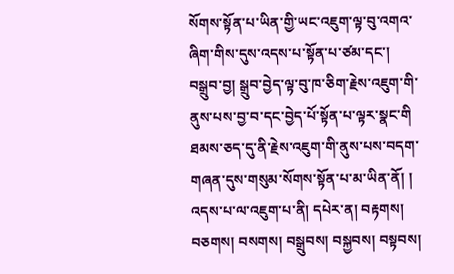སོགས་སྟོན་པ་ཡིན་གྱི་ཡང་འཇུག་ལྟ་བུ་འགའ་ཞིག་གིས་དུས་འདས་པ་སྟོན་པ་ཙམ་དང་། བསྒྲུབ་བྱ། སྒྲུབ་བྱེད་ལྟ་བུ་ཁ་ཅིག་རྗེས་འཇུག་གི་ནུས་པས་བྱ་བ་དང་བྱེད་པོ་སྟོན་པ་ལྟར་སྣང་གི ཐམས་ཅད་དུ་ནི་རྗེས་འཇུག་གི་ནུས་པས་བདག་གཞན་དུས་གསུམ་སོགས་སྟོན་པ་མ་ཡིན་ནོ། །
འདས་པ་ལ་འཇུག་པ་ནི། དཔེར་ན། བརྟགས། བཅགས། བསགས། བསྒྲུབས། བསྐྱབས། བསྟབས།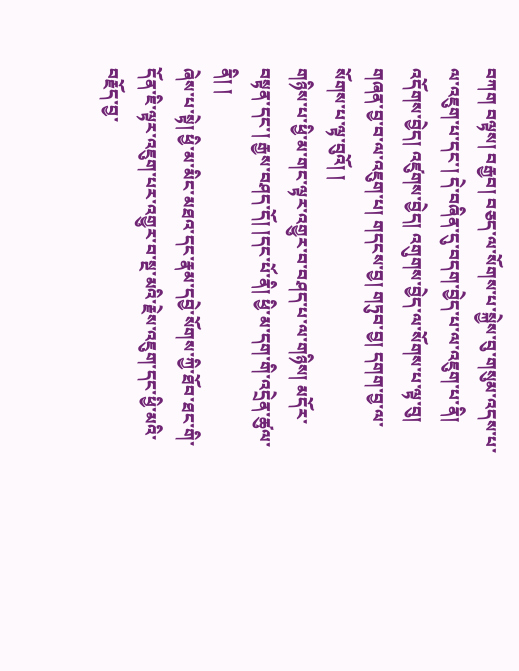བཀག བལྟས། བརྒྱབ། བཅད་ལ་སོགས་པ་སྐྱེས་བུ་གསུམ་འདས་པ་ལ་འཇུག་པ་དང་། དེ་བཞིན་དུ་བདག་བྱེད་པ་ལ་འཇུག་པ་ནི། འདོགས་བྱེད། འཛུགས་བྱེད། འགུགས་བྱེད་ལ་སོགས་པ་ལྟ་བུ། གཞན་བྱ་བ་ལ་འཇུག་པ། གདངས་བྱ། གཏུབ་བྱ། དགག་བྱ་ལ་སོགས་པ་ལྟ་བུའོ། །
གཉིས་པ་ཕྱི་མ་གང་ལྟར་འགྱུར་བ་བཤད་པ་ལ་གཉིས། མདོར་བསྟན་དང་། རྒྱས་བཤད་དོ། །དང་པོ་ནི། ཕྱི་མ་དག་གི་འདྲེན་ཚུལ་ནི། །
ཞེས་པ་སྟེ། ཕྱི་མ་མིང་མཐའ་དང་རྣམ་དབྱེ་སོགས་ཀྱི་ཐོབ་ཐང་གི་དོན་ཇི་ལྟར་འཇུག་པར་འགྱུར་བ་སྔ་མའི་རྗེས་འཇུག་དང་ཕྱི་མའི་བརྗོད་བྱ་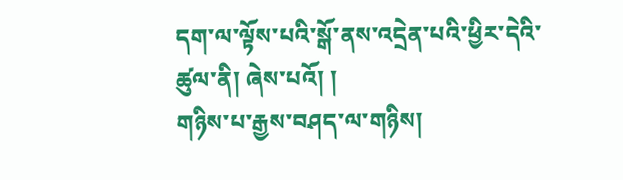དག་ལ་ལྟོས་པའི་སྒོ་ནས་འདྲེན་པའི་ཕྱིར་དེའི་ཚུལ་ནི། ཞེས་པའོ། །
གཉིས་པ་རྒྱས་བཤད་ལ་གཉིས།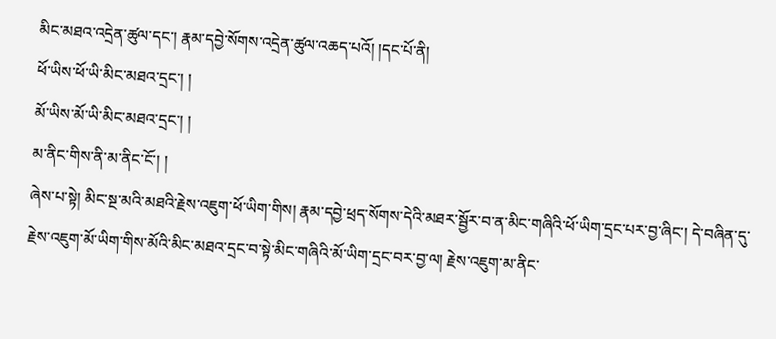མིང་མཐའ་འདྲེན་ཚུལ་དང་། རྣམ་དབྱེ་སོགས་འདྲེན་ཚུལ་འཆད་པའོ། །དང་པོ་ནི།
ཕོ་ཡིས་ཕོ་ཡི་མིང་མཐའ་དྲང་། །
མོ་ཡིས་མོ་ཡི་མིང་མཐའ་དྲང་། །
མ་ནིང་གིས་ནི་མ་ནིང་ངོ་། །
ཞེས་པ་སྟེ། མིང་སྔ་མའི་མཐའི་རྗེས་འཇུག་ཕོ་ཡིག་གིས། རྣམ་དབྱེ་ཕྲད་སོགས་དེའི་མཐར་སྦྱོར་བ་ན་མིང་གཞིའི་ཕོ་ཡིག་དྲང་པར་བྱ་ཞིང་། དེ་བཞིན་དུ་རྗེས་འཇུག་མོ་ཡིག་གིས་མོའི་མིང་མཐའ་དྲང་བ་སྟེ་མིང་གཞིའི་མོ་ཡིག་དྲང་བར་བྱ་ལ། རྗེས་འཇུག་མ་ནིང་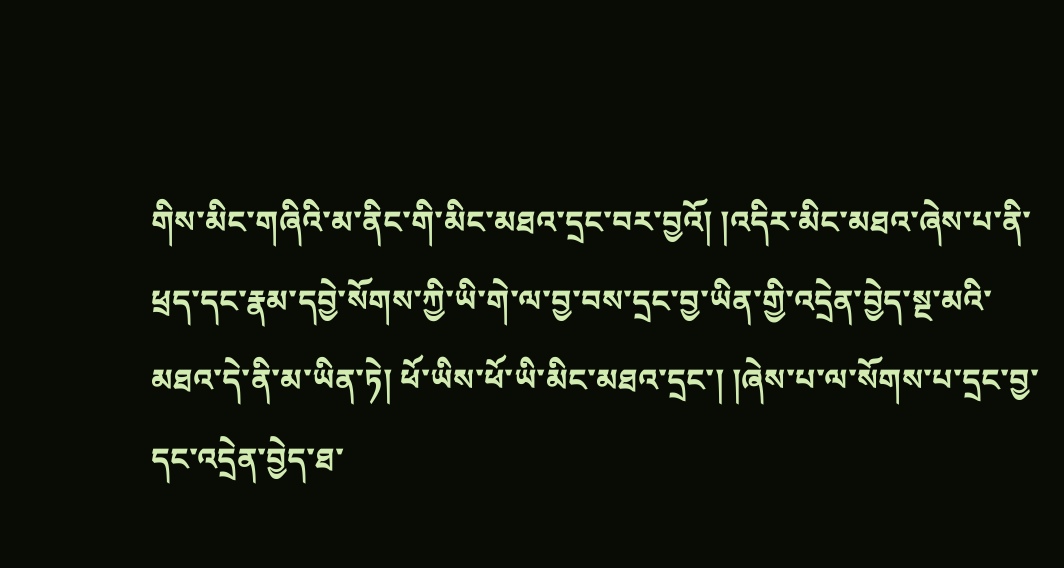གིས་མིང་གཞིའི་མ་ནིང་གི་མིང་མཐའ་དྲང་བར་བྱའོ། །འདིར་མིང་མཐའ་ཞེས་པ་ནི་ཕྲད་དང་རྣམ་དབྱེ་སོགས་ཀྱི་ཡི་གེ་ལ་བྱ་བས་དྲང་བྱ་ཡིན་གྱི་འདྲེན་བྱེད་སྔ་མའི་མཐའ་དེ་ནི་མ་ཡིན་ཏེ། ཕོ་ཡིས་ཕོ་ཡི་མིང་མཐའ་དྲང་། །ཞེས་པ་ལ་སོགས་པ་དྲང་བྱ་དང་འདྲེན་བྱེད་ཐ་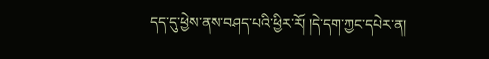དད་དུ་ཕྱེས་ནས་བཤད་པའི་ཕྱིར་རོ། །དེ་དག་ཀྱང་དཔེར་ན།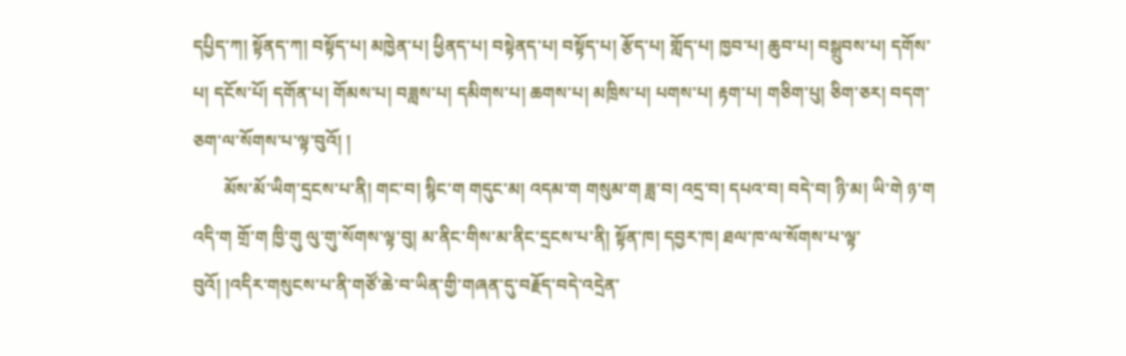དཔྱིད་ཀ། སྟོནད་ཀ། བསྟོད་པ། མཁྱེན་པ། ཕྱིནད་པ། བསྟེནད་པ། བསྟོད་པ། རྩོད་པ། གློད་པ། ཁྱབ་པ། ཆུབ་པ། བསྒྲུབས་པ། དགོས་པ། དངོས་པོ། དགོན་པ། གོམས་པ། བཟླས་པ། དམིགས་པ། ཆགས་པ། མཁྲིས་པ། པགས་པ། རྟག་པ། གཅིག་པུ། ཅིག་ཅར། བདག་ཅག་ལ་སོགས་པ་ལྟ་བུའོ། །
       མོས་མོ་ཡིག་དྲངས་པ་ནི། གང་བ། སྙིང་ག གདུང་མ། འདམ་ག གསུམ་ག ཟླ་བ། འདྲ་བ། དཔའ་བ། བདེ་བ། ཉི་མ། ཡི་གེ ཉ་ག འདི་ག གྲོ་ག ཁྱི་གུ ལུ་གུ་སོགས་ལྟ་བུ། མ་ནིང་གིས་མ་ནིང་དྲངས་པ་ནི། སྟོན་ཁ། དབྱར་ཁ། ཐལ་ཁ་ལ་སོགས་པ་ལྟ་བུའོ། །འདིར་གསུངས་པ་ནི་གཙོ་ཆེ་བ་ཡིན་གྱི་གཞན་དུ་བརྗོད་བདེ་འདྲེན་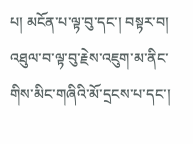པ། མངོན་པ་ལྟ་བུ་དང་། བསྟར་བ། འཐུལ་བ་ལྟ་བུ་རྗེས་འཇུག་མ་ནིང་གིས་མིང་གཞིའི་མོ་དྲངས་པ་དང་།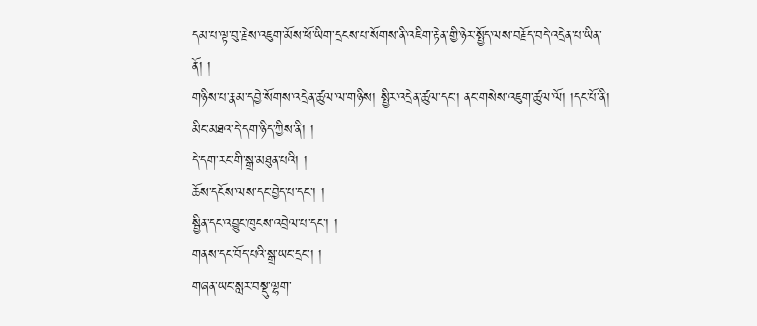དམ་པ་ལྟ་བུ་རྗེས་འཇུག་མོས་ཕོ་ཡིག་དྲངས་པ་སོགས་ནི་འཇིག་རྟེན་གྱི་ཉེར་སྤྱོད་ལས་བརྗོད་བདེ་འདྲེན་པ་ཡིན་ནོ། །
གཉིས་པ་རྣམ་དབྱེ་སོགས་འདྲེན་ཚུལ་ལ་གཉིས། སྤྱིར་འདྲེན་ཚུལ་དང་། ནང་གསེས་འཇུག་ཚུལ་ལོ། །དང་པོ་ནི།
མིང་མཐའ་དེ་དག་ཉིད་ཀྱིས་ནི། །
དེ་དག་རང་གི་སྒྲ་མཐུན་པའི། །
ཆོས་དངོས་ལས་དང་བྱེད་པ་དང་། །
སྦྱིན་དང་འབྱུང་ཁུངས་འབྲེལ་པ་དང་། །
གནས་དང་བོད་པའི་སྒྲ་ཡང་དྲང་། །
གཞན་ཡང་སླར་བསྡུ་ལྷག་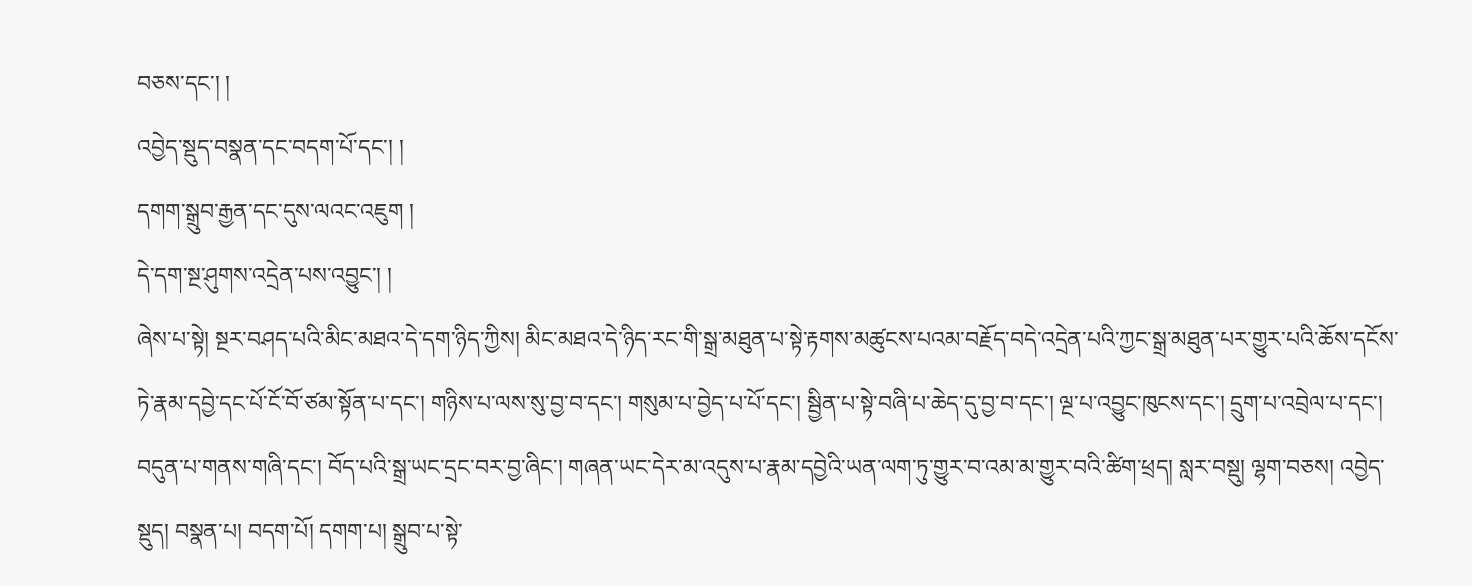བཅས་དང་། །
འབྱེད་སྡུད་བསྣན་དང་བདག་པོ་དང་། །
དགག་སྒྲུབ་རྒྱན་དང་དུས་ལའང་འཇུག །
དེ་དག་སྔ་ཤུགས་འདྲེན་པས་འབྱུང་། །
ཞེས་པ་སྟེ། སྔར་བཤད་པའི་མིང་མཐའ་དེ་དག་ཉིད་ཀྱིས། མིང་མཐའ་དེ་ཉིད་རང་གི་སྒྲ་མཐུན་པ་སྟེ་རྟགས་མཚུངས་པའམ་བརྗོད་བདེ་འདྲེན་པའི་ཀྱང་སྒྲ་མཐུན་པར་གྱུར་པའི་ཆོས་དངོས་ཏེ་རྣམ་དབྱེ་དང་པོ་ངོ་བོ་ཙམ་སྟོན་པ་དང་། གཉིས་པ་ལས་སུ་བྱ་བ་དང་། གསུམ་པ་བྱེད་པ་པོ་དང་། སྦྱིན་པ་སྟེ་བཞི་པ་ཆེད་དུ་བྱ་བ་དང་། ལྔ་པ་འབྱུང་ཁུངས་དང་། དྲུག་པ་འབྲེལ་པ་དང་། བདུན་པ་གནས་གཞི་དང་། བོད་པའི་སྒྲ་ཡང་དྲང་བར་བྱ་ཞིང་། གཞན་ཡང་དེར་མ་འདུས་པ་རྣམ་དབྱེའི་ཡན་ལག་ཏུ་གྱུར་བ་འམ་མ་གྱུར་བའི་ཚིག་ཕྲད། སླར་བསྡུ། ལྷག་བཅས། འབྱེད་སྡུད། བསྣན་པ། བདག་པོ། དགག་པ། སྒྲུབ་པ་སྟེ་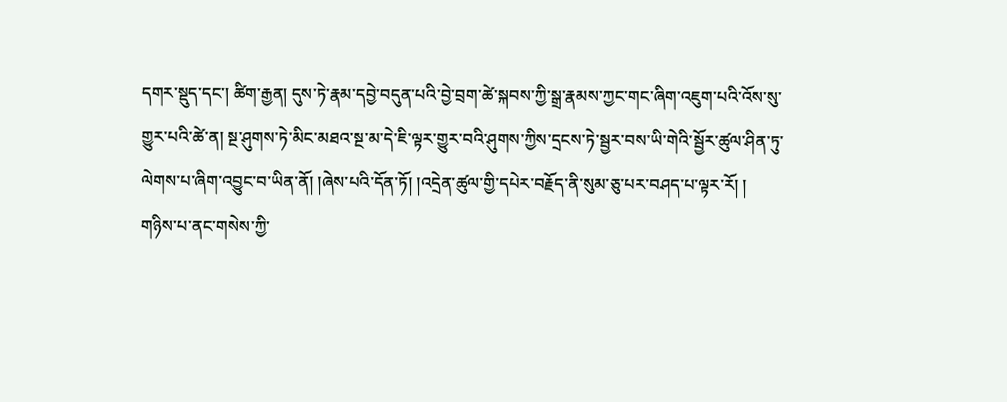དགར་སྡུད་དང་། ཚིག་རྒྱན། དུས་ཏེ་རྣམ་དབྱེ་བདུན་པའི་བྱེ་བྲག་ཚེ་སྐབས་ཀྱི་སྒྲ་རྣམས་ཀྱང་གང་ཞིག་འཇུག་པའི་འོས་སུ་གྱུར་པའི་ཚེ་ན། སྔ་ཤུགས་ཏེ་མིང་མཐའ་སྔ་མ་དེ་ཇི་ལྟར་གྱུར་བའི་ཤུགས་ཀྱིས་དྲངས་ཏེ་སྦྱར་བས་ཡི་གེའི་སྦྱོར་ཚུལ་ཤིན་ཏུ་ལེགས་པ་ཞིག་འབྱུང་བ་ཡིན་ནོ། །ཞེས་པའི་དོན་ཏོ། །འདྲེན་ཚུལ་གྱི་དཔེར་བརྗོད་ནི་སུམ་ཅུ་པར་བཤད་པ་ལྟར་རོ། །
གཉིས་པ་ནང་གསེས་ཀྱི་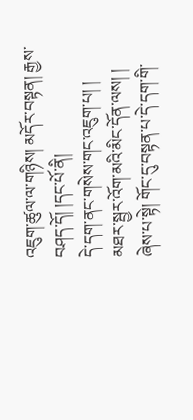འཇུག་ཚུལ་ལ་གཉིས། མདོར་བསྟན། རྒྱས་བཤད་དོ། །དང་པོ་ནི།
དེ་དག་ནང་གསེས་གང་འཇུག་པ། །
མཐར་སྦྱར་འོག་མའི་མིང་དོན་ལས། །
ཞེས་པ་སྟེ། གོང་དུ་བསྟན་པ་དེ་དག་གི་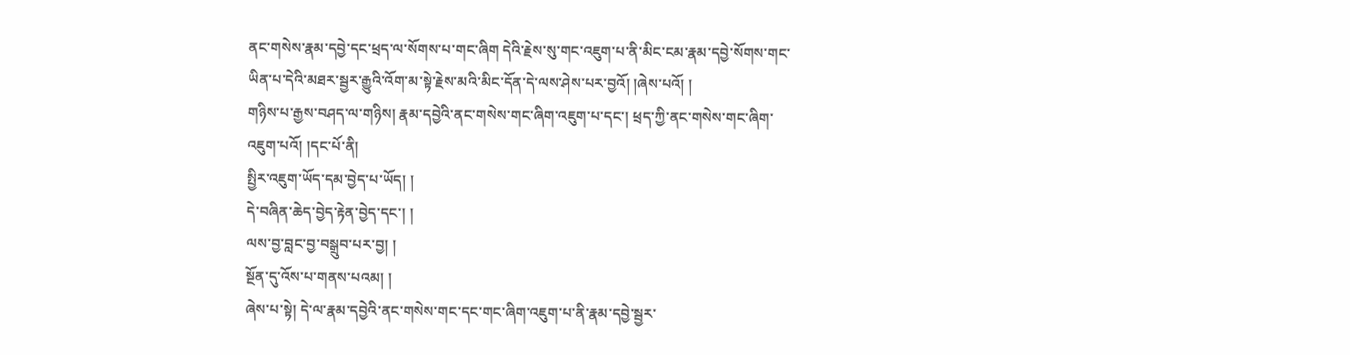ནང་གསེས་རྣམ་དབྱེ་དང་ཕྲད་ལ་སོགས་པ་གང་ཞིག དེའི་རྗེས་སུ་གང་འཇུག་པ་ནི་མིང་ངམ་རྣམ་དབྱེ་སོགས་གང་ཡིན་པ་དེའི་མཐར་སྦྱར་རྒྱུའི་འོག་མ་སྟེ་རྗེས་མའི་མིང་དོན་དེ་ལས་ཤེས་པར་བྱའོ། །ཞེས་པའོ། །
གཉིས་པ་རྒྱས་བཤད་ལ་གཉིས། རྣམ་དབྱེའི་ནང་གསེས་གང་ཞིག་འཇུག་པ་དང་། ཕྲད་ཀྱི་ནང་གསེས་གང་ཞིག་འཇུག་པའོ། །དང་པོ་ནི།
སྤྱིར་འཇུག་ཡོད་དམ་བྱེད་པ་ཡོད། །
དེ་བཞིན་ཆེད་བྱེད་རྟེན་བྱེད་དང་། །
ལས་བྱ་བླང་བྱ་བསྒྲུབ་པར་བྱ། །
སྔོན་དུ་འོས་པ་གནས་པའམ། །
ཞེས་པ་སྟེ། དེ་ལ་རྣམ་དབྱེའི་ནང་གསེས་གང་དང་གང་ཞིག་འཇུག་པ་ནི་རྣམ་དབྱེ་སྦྱར་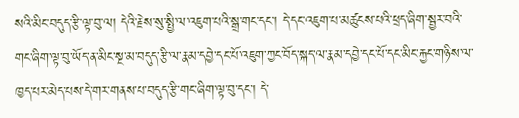སའི་མིང་བདུད་རྩི་ལྟ་བུ་ལ། དེའི་རྗེས་སུ་སྤྱི་ལ་འཇུག་པའི་སྒྲ་གང་དང་། དེ་དང་འཇུག་པ་མཚུངས་པའི་ཕྲད་ཞིག་སྦྱར་བའི་གང་ཞིག་ལྟ་བུ་ཡོད་ན་མིང་སྔ་མ་བདུད་རྩི་ལ་རྣམ་དབྱེ་དང་པོ་འཇུག་ཀྱང་བོད་སྐད་ལ་རྣམ་དབྱེ་དང་པོ་དང་མིང་རྐྱང་གཉིས་ལ་ཁྱད་པར་མེད་པས་དེ་གར་གནས་པ་བདུད་རྩི་གང་ཞིག་ལྟ་བུ་དང་། དེ་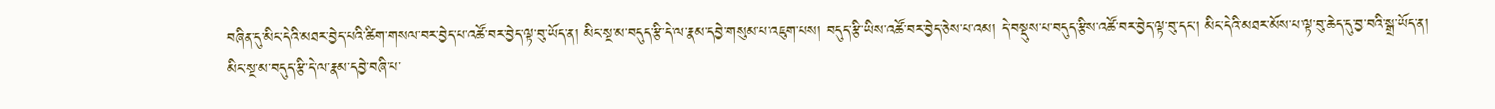བཞིན་དུ་མིང་དེའི་མཐར་བྱེད་པའི་ཚིག་གསལ་བར་བྱེད་པ་འཚོ་བར་བྱེད་ལྟ་བུ་ཡོད་ན། མིང་སྔ་མ་བདུད་རྩི་དེ་ལ་རྣམ་དབྱེ་གསུམ་པ་འཇུག་པས། བདུད་རྩི་ཡིས་འཚོ་བར་བྱེད་ཅེས་པ་འམ། དེ་བསྡུས་པ་བདུད་རྩིས་འཚོ་བར་བྱེད་ལྟ་བུ་དང་། མིང་དེའི་མཐར་མོས་པ་ལྟ་བུ་ཆེད་དུ་བྱ་བའི་སྒྲ་ཡོད་ན། མིང་སྔ་མ་བདུད་རྩི་དེ་ལ་རྣམ་དབྱེ་བཞི་པ་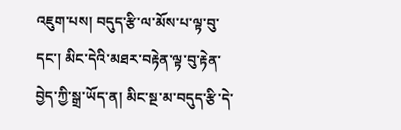འཇུག་པས། བདུད་རྩི་ལ་མོས་པ་ལྟ་བུ་དང་། མིང་དེའི་མཐར་བརྟེན་ལྟ་བུ་རྟེན་བྱེད་ཀྱི་སྒྲ་ཡོད་ན། མིང་སྔ་མ་བདུད་རྩི་དེ་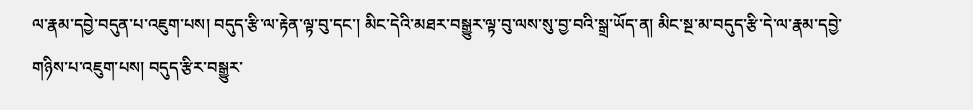ལ་རྣམ་དབྱེ་བདུན་པ་འཇུག་པས། བདུད་རྩི་ལ་རྟེན་ལྟ་བུ་དང་། མིང་དེའི་མཐར་བསྒྱུར་ལྟ་བུ་ལས་སུ་བྱ་བའི་སྒྲ་ཡོད་ན། མིང་སྔ་མ་བདུད་རྩི་དེ་ལ་རྣམ་དབྱེ་གཉིས་པ་འཇུག་པས། བདུད་རྩིར་བསྒྱུར་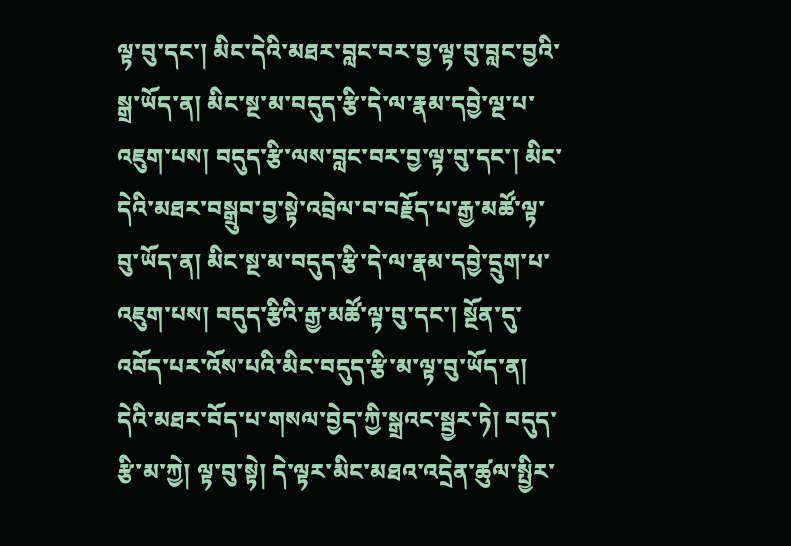ལྟ་བུ་དང་། མིང་དེའི་མཐར་བླང་བར་བྱ་ལྟ་བུ་བླང་བྱའི་སྒྲ་ཡོད་ན། མིང་སྔ་མ་བདུད་རྩི་དེ་ལ་རྣམ་དབྱེ་ལྔ་པ་འཇུག་པས། བདུད་རྩི་ལས་བླང་བར་བྱ་ལྟ་བུ་དང་། མིང་དེའི་མཐར་བསྒྲུབ་བྱ་སྟེ་འབྲེལ་བ་བརྗོད་པ་རྒྱ་མཚོ་ལྟ་བུ་ཡོད་ན། མིང་སྔ་མ་བདུད་རྩི་དེ་ལ་རྣམ་དབྱེ་དྲུག་པ་འཇུག་པས། བདུད་རྩིའི་རྒྱ་མཚོ་ལྟ་བུ་དང་། སྔོན་དུ་འབོད་པར་འོས་པའི་མིང་བདུད་རྩི་མ་ལྟ་བུ་ཡོད་ན། དེའི་མཐར་བོད་པ་གསལ་བྱེད་ཀྱི་སྒྲའང་སྦྱར་ཏེ། བདུད་རྩི་མ་ཀྱེ། ལྟ་བུ་སྟེ། དེ་ལྟར་མིང་མཐའ་འདྲེན་ཚུལ་སྤྱིར་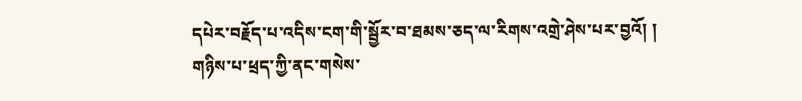དཔེར་བརྗོད་པ་འདིས་ངག་གི་སྦྱོར་བ་ཐམས་ཅད་ལ་རིགས་འགྲེ་ཤེས་པར་བྱའོ། །
གཉིས་པ་ཕྲད་ཀྱི་ནང་གསེས་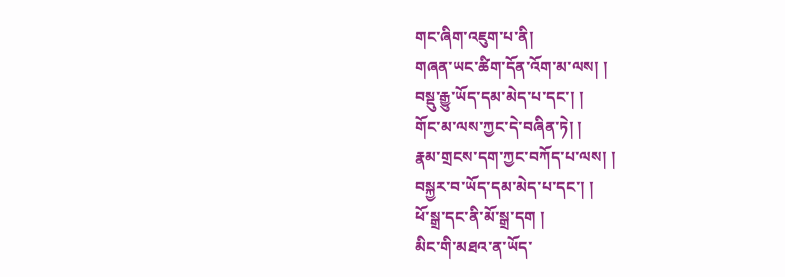གང་ཞིག་འཇུག་པ་ནི།
གཞན་ཡང་ཚིག་དོན་འོག་མ་ལས། །
བསྡུ་རྒྱུ་ཡོད་དམ་མེད་པ་དང་། །
གོང་མ་ལས་ཀྱང་དེ་བཞིན་ཏེ། །
རྣམ་གྲངས་དག་ཀྱང་བཀོད་པ་ལས། །
བསྐྱར་བ་ཡོད་དམ་མེད་པ་དང་། །
ཕོ་སྒྲ་དང་ནི་མོ་སྒྲ་དག །
མིང་གི་མཐའ་ན་ཡོད་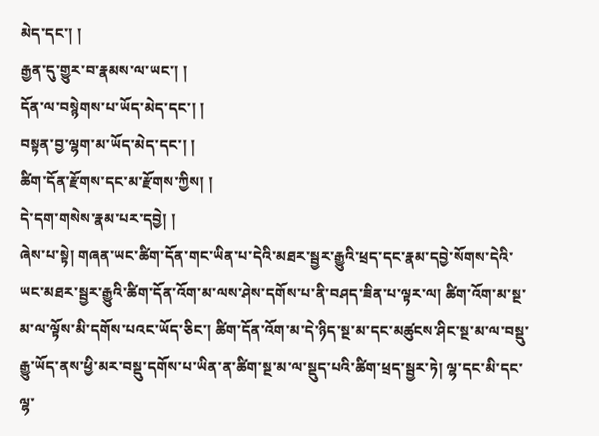མེད་དང་། །
རྒྱན་དུ་གྱུར་བ་རྣམས་ལ་ཡང་། །
དོན་ལ་བསྙེགས་པ་ཡོད་མེད་དང་། །
བསྟན་བྱ་ལྷག་མ་ཡོད་མེད་དང་། །
ཚིག་དོན་རྫོགས་དང་མ་རྫོགས་ཀྱིས། །
དེ་དག་གསེས་རྣམ་པར་དབྱེ། །
ཞེས་པ་སྟེ། གཞན་ཡང་ཚིག་དོན་གང་ཡིན་པ་དེའི་མཐར་སྦྱར་རྒྱུའི་ཕྲད་དང་རྣམ་དབྱེ་སོགས་དེའི་ཡང་མཐར་སྦྱར་རྒྱུའི་ཚིག་དོན་འོག་མ་ལས་ཤེས་དགོས་པ་ནི་བཤད་ཟིན་པ་ལྟར་ལ། ཚིག་འོག་མ་སྔ་མ་ལ་ལྟོས་མི་དགོས་པའང་ཡོད་ཅིང་། ཚིག་དོན་འོག་མ་དེ་ཉིད་སྔ་མ་དང་མཚུངས་ཤིང་སྔ་མ་ལ་བསྡུ་རྒྱུ་ཡོད་ནས་ཕྱི་མར་བསྡུ་དགོས་པ་ཡིན་ན་ཚིག་སྔ་མ་ལ་སྡུད་པའི་ཚིག་ཕྲད་སྦྱར་ཏེ། ལྷ་དང་མི་དང་ལྷ་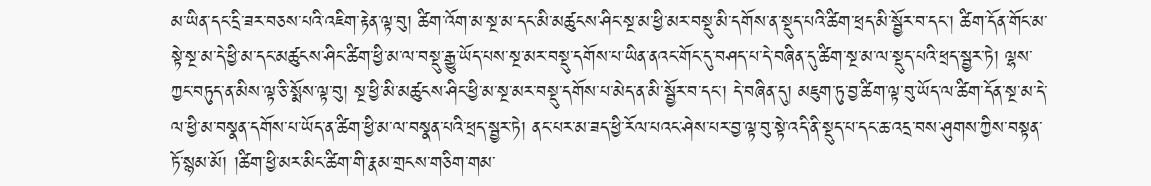མ་ཡིན་དང་དྲི་ཟར་བཅས་པའི་འཇིག་རྟེན་ལྟ་བུ། ཚིག་འོག་མ་སྔ་མ་དང་མི་མཚུངས་ཤིང་སྔ་མ་ཕྱི་མར་བསྡུ་མི་དགོས་ན་སྡུད་པའི་ཚིག་ཕྲད་མི་སྦྱོར་བ་དང་། ཚིག་དོན་གོང་མ་སྟེ་སྔ་མ་དེ་ཕྱི་མ་དང་མཚུངས་ཤིང་ཚིག་ཕྱི་མ་ལ་བསྡུ་རྒྱུ་ཡོད་པས་སྔ་མར་བསྡུ་དགོས་པ་ཡིན་ནའང་གོང་དུ་བཤད་པ་དེ་བཞིན་དུ་ཚིག་སྔ་མ་ལ་སྡུད་པའི་ཕྲད་སྦྱར་ཏེ། ལྷས་ཀྱང་བཏུད་ན་མིས་ལྟ་ཅི་སྨོས་ལྟ་བུ། སྔ་ཕྱི་མི་མཚུངས་ཤིང་ཕྱི་མ་སྔ་མར་བསྡུ་དགོས་པ་མེད་ན་མི་སྦྱོར་བ་དང་། དེ་བཞིན་དུ། མཇུག་ཏུ་བྱ་ཚིག་ལྟ་བུ་ཡོད་ལ་ཚིག་དོན་སྔ་མ་དེ་ལ་ཕྱི་མ་བསྣན་དགོས་པ་ཡོད་ན་ཚིག་ཕྱི་མ་ལ་བསྣན་པའི་ཕྲད་སྦྱར་ཏེ། ནང་པར་མ་ཟད་ཕྱི་རོལ་པའང་ཤེས་པར་བྱ་ལྟ་བུ་སྟེ་འདི་ནི་སྡུད་པ་དང་ཆ་འདྲ་བས་ཤུགས་ཀྱིས་བསྟན་ཏོ་སྙམ་མོ། །ཚིག་ཕྱི་མར་མིང་ཚིག་གི་རྣམ་གྲངས་གཅིག་གམ་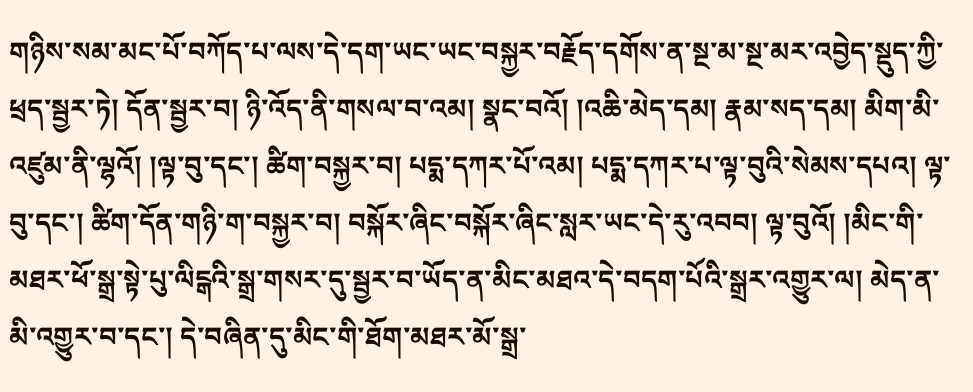གཉིས་སམ་མང་པོ་བཀོད་པ་ལས་དེ་དག་ཡང་ཡང་བསྐྱར་བརྗོད་དགོས་ན་སྔ་མ་སྔ་མར་འབྱེད་སྡུད་ཀྱི་ཕྲད་སྦྱར་ཏེ། དོན་སྦྱར་བ། ཉི་འོད་ནི་གསལ་བ་འམ། སྣང་བའོ། །འཆི་མེད་དམ། རྣམ་སད་དམ། མིག་མི་འཛུམ་ནི་ལྷའོ། །ལྟ་བུ་དང་། ཚིག་བསྐྱར་བ། པདྨ་དཀར་པོ་འམ། པདྨ་དཀར་པ་ལྟ་བུའི་སེམས་དཔའ། ལྟ་བུ་དང་། ཚིག་དོན་གཉི་ག་བསྐྱར་བ། བསྐོར་ཞིང་བསྐོར་ཞིང་སླར་ཡང་དེ་རུ་འབབ། ལྟ་བུའོ། །མིང་གི་མཐར་ཕོ་སྒྲ་སྟེ་པུ་ལིངྒའི་སྒྲ་གསར་དུ་སྦྱར་བ་ཡོད་ན་མིང་མཐའ་དེ་བདག་པོའི་སྒྲར་འགྱུར་ལ། མེད་ན་མི་འགྱུར་བ་དང་། དེ་བཞིན་དུ་མིང་གི་ཐོག་མཐར་མོ་སྒྲ་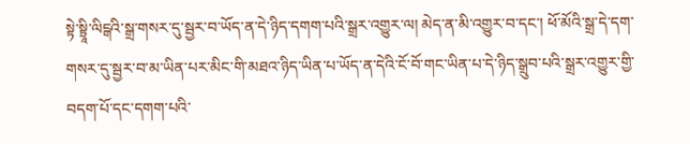སྟེ་སྟྲཱི་ལིངྒའི་སྒྲ་གསར་དུ་སྦྱར་བ་ཡོད་ན་དེ་ཉིད་དགག་པའི་སྒྲར་འགྱུར་ལ། མེད་ན་མི་འགྱུར་བ་དང་། ཕོ་མོའི་སྒྲ་དེ་དག་གསར་དུ་སྦྱར་བ་མ་ཡིན་པར་མིང་གི་མཐའ་ཉིད་ཡིན་པ་ཡོད་ན་དེའི་ངོ་བོ་གང་ཡིན་པ་དེ་ཉིད་སྒྲུབ་པའི་སྒྲར་འགྱུར་གྱི་བདག་པོ་དང་དགག་པའི་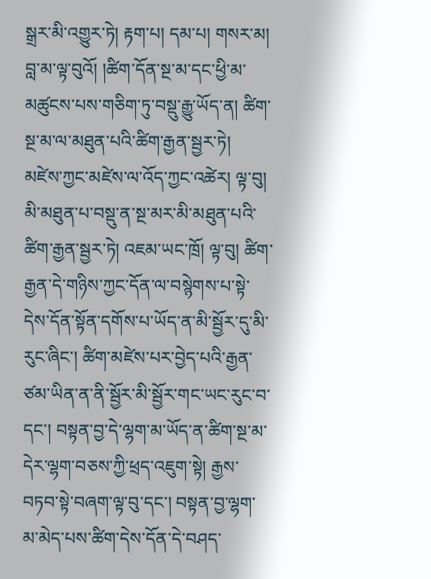སྒྲར་མི་འགྱུར་ཏེ། རྟག་པ། དམ་པ། གསར་མ། བླ་མ་ལྟ་བུའོ། །ཚིག་དོན་སྔ་མ་དང་ཕྱི་མ་མཚུངས་པས་གཅིག་ཏུ་བསྡུ་རྒྱུ་ཡོད་ན། ཚིག་སྔ་མ་ལ་མཐུན་པའི་ཚིག་རྒྱན་སྦྱར་ཏེ། མཛེས་ཀྱང་མཛེས་ལ་འོད་ཀྱང་འཚེར། ལྟ་བུ། མི་མཐུན་པ་བསྡུ་ན་སྔ་མར་མི་མཐུན་པའི་ཚིག་རྒྱན་སྦྱར་ཏེ། འཇམ་ཡང་ཁྲོ། ལྟ་བུ། ཚིག་རྒྱན་དེ་གཉིས་ཀྱང་དོན་ལ་བསྙེགས་པ་སྟེ་དེས་དོན་སྟོན་དགོས་པ་ཡོད་ན་མི་སྦྱོར་དུ་མི་རུང་ཞིང་། ཚིག་མཛེས་པར་བྱེད་པའི་རྒྱན་ཙམ་ཡིན་ན་ནི་སྦྱོར་མི་སྦྱོར་གང་ཡང་རུང་བ་དང་། བསྟན་བྱ་དེ་ལྷག་མ་ཡོད་ན་ཚིག་སྔ་མ་དེར་ལྷག་བཅས་ཀྱི་ཕྲད་འཇུག་སྟེ། རྒྱས་བཏབ་སྟེ་བཞག་ལྟ་བུ་དང་། བསྟན་བྱ་ལྷག་མ་མེད་པས་ཚིག་དེས་དོན་དེ་བཤད་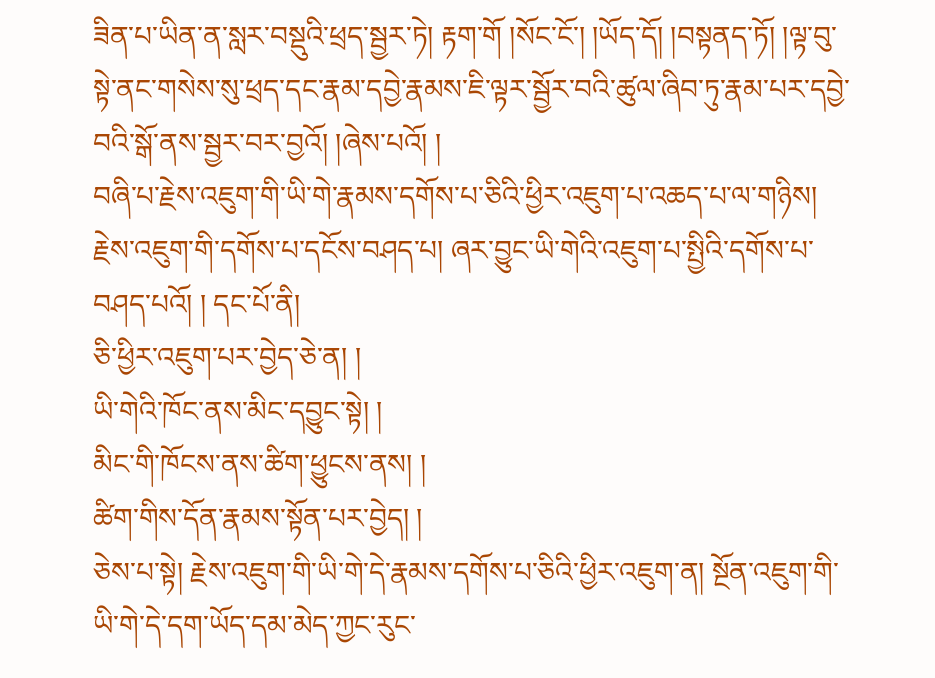ཟིན་པ་ཡིན་ན་སླར་བསྡུའི་ཕྲད་སྦྱར་ཏེ། རྟག་གོ །སོང་ངོ་། །ཡོད་དོ། །བསྟནད་ཏོ། །ལྟ་བུ་སྟེ་ནང་གསེས་སུ་ཕྲད་དང་རྣམ་དབྱེ་རྣམས་ཇི་ལྟར་སྦྱོར་བའི་ཚུལ་ཞིབ་ཏུ་རྣམ་པར་དབྱེ་བའི་སྒོ་ནས་སྦྱར་བར་བྱའོ། །ཞེས་པའོ། །
བཞི་པ་རྗེས་འཇུག་གི་ཡི་གེ་རྣམས་དགོས་པ་ཅིའི་ཕྱིར་འཇུག་པ་འཆད་པ་ལ་གཉིས། རྗེས་འཇུག་གི་དགོས་པ་དངོས་བཤད་པ། ཞར་བྱུང་ཡི་གེའི་འཇུག་པ་སྤྱིའི་དགོས་པ་བཤད་པའོ། ། དང་པོ་ནི།
ཅི་ཕྱིར་འཇུག་པར་བྱེད་ཅེ་ན། །
ཡི་གེའི་ཁོང་ནས་མིང་དབྱུང་སྟེ། །
མིང་གི་ཁོངས་ནས་ཚིག་ཕྱུངས་ནས། །
ཚིག་གིས་དོན་རྣམས་སྟོན་པར་བྱེད། །
ཅེས་པ་སྟེ། རྗེས་འཇུག་གི་ཡི་གེ་དེ་རྣམས་དགོས་པ་ཅིའི་ཕྱིར་འཇུག་ན། སྔོན་འཇུག་གི་ཡི་གེ་དེ་དག་ཡོད་དམ་མེད་ཀྱང་རུང་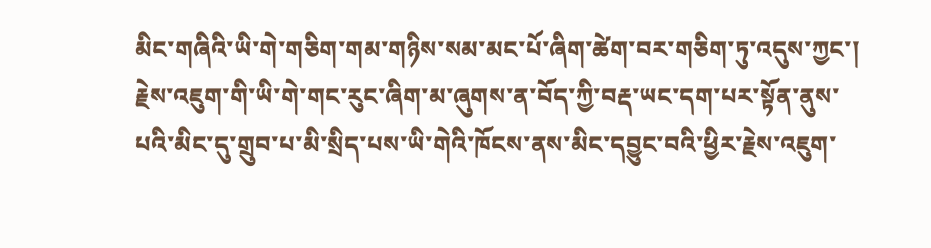མིང་གཞིའི་ཡི་གེ་གཅིག་གམ་གཉིས་སམ་མང་པོ་ཞིག་ཚེག་བར་གཅིག་ཏུ་འདུས་ཀྱང་། རྗེས་འཇུག་གི་ཡི་གེ་གང་རུང་ཞིག་མ་ཞུགས་ན་བོད་ཀྱི་བརྡ་ཡང་དག་པར་སྟོན་ནུས་པའི་མིང་དུ་གྲུབ་པ་མི་སྲིད་པས་ཡི་གེའི་ཁོངས་ནས་མིང་དབྱུང་བའི་ཕྱིར་རྗེས་འཇུག་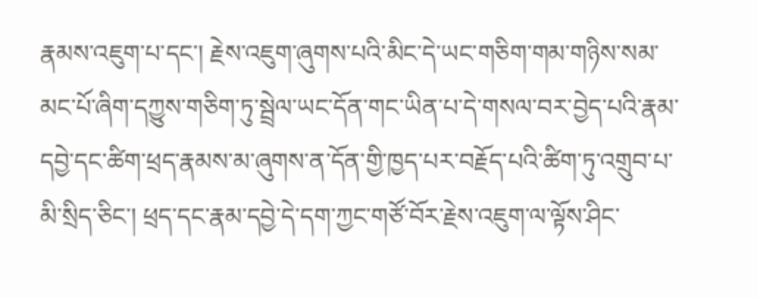རྣམས་འཇུག་པ་དང་། རྗེས་འཇུག་ཞུགས་པའི་མིང་དེ་ཡང་གཅིག་གམ་གཉིས་སམ་མང་པོ་ཞིག་དཀྱུས་གཅིག་ཏུ་སྦྲེལ་ཡང་དོན་གང་ཡིན་པ་དེ་གསལ་བར་བྱེད་པའི་རྣམ་དབྱེ་དང་ཚིག་ཕྲད་རྣམས་མ་ཞུགས་ན་དོན་གྱི་ཁྱད་པར་བརྗོད་པའི་ཚིག་ཏུ་འགྲུབ་པ་མི་སྲིད་ཅིང་། ཕྲད་དང་རྣམ་དབྱེ་དེ་དག་ཀྱང་གཙོ་བོར་རྗེས་འཇུག་ལ་ལྟོས་ཤིང་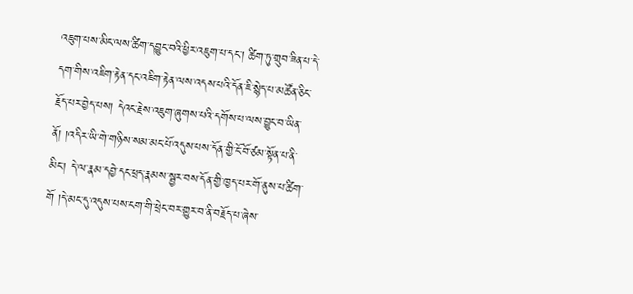འཇུག་པས་མིང་ལས་ཚིག་དབྱུང་བའི་ཕྱིར་འཇུག་པ་དང་། ཚིག་ཏུ་གྲུབ་ཟིན་པ་དེ་དག་གིས་འཇིག་རྟེན་དང་འཇིག་རྟེན་ལས་འདས་པའི་དོན་ཇི་སྙེད་པ་མཚོན་ཅིང་རྗོད་པར་བྱེད་པས། དེའང་རྗེས་འཇུག་ཞུགས་པའི་དགོས་པ་ལས་བྱུང་བ་ཡིན་ནོ། །འདིར་ཡི་གེ་གཉིས་སམ་མང་པོ་འདུས་པས་དོན་གྱི་ངོ་བོ་ཙམ་སྟོན་པ་ནི་མིང་། དེ་ལ་རྣམ་དབྱེ་དང་ཕྲད་རྣམས་སྦྱར་བས་དོན་གྱི་ཁྱད་པར་གོ་ནུས་པ་ཚིག་གོ །དེ་མང་དུ་འདུས་པས་ངག་གི་ཕྲེང་བར་གྱུར་བ་ནི་བརྗོད་པ་ཞེས་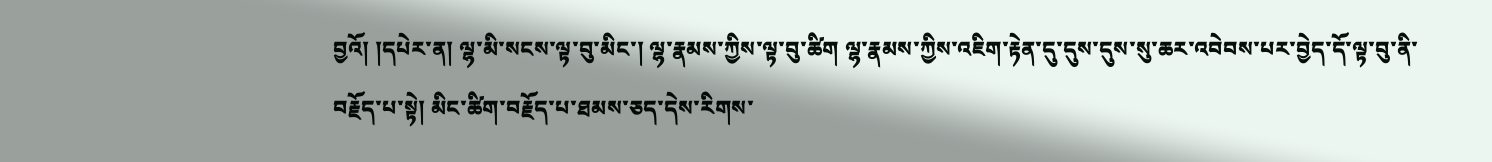བྱའོ། །དཔེར་ན། ལྷ་མི་སངས་ལྟ་བུ་མིང་། ལྷ་རྣམས་ཀྱིས་ལྟ་བུ་ཚིག ལྷ་རྣམས་ཀྱིས་འཇིག་རྟེན་དུ་དུས་དུས་སུ་ཆར་འབེབས་པར་བྱེད་དོ་ལྟ་བུ་ནི་བརྗོད་པ་སྟེ། མིང་ཚིག་བརྗོད་པ་ཐམས་ཅད་དེས་རིགས་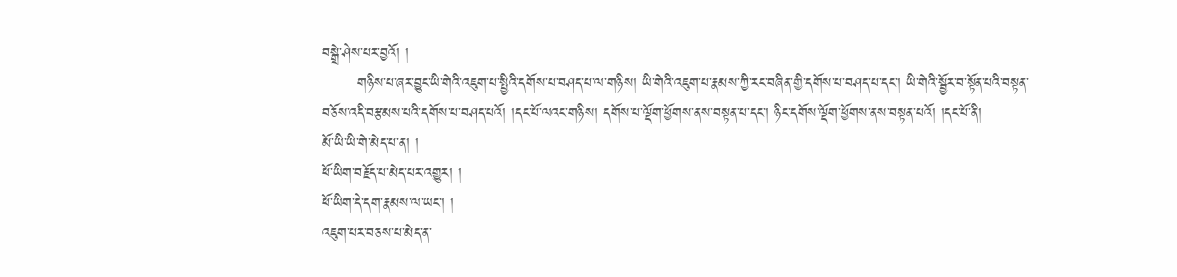བསྒྲེ་ཤེས་པར་བྱའོ། །
       གཉིས་པ་ཞར་བྱུང་ཡི་གེའི་འཇུག་པ་སྤྱིའི་དགོས་པ་བཤད་པ་ལ་གཉིས། ཡི་གེའི་འཇུག་པ་རྣམས་ཀྱི་རང་བཞིན་གྱི་དགོས་པ་བཤད་པ་དང་། ཡི་གེའི་སྦྱོར་བ་སྟོན་པའི་བསྟན་བཅོས་འདི་བརྩམས་པའི་དགོས་པ་བཤད་པའོ། །དང་པོ་ལའང་གཉིས། དགོས་པ་ལྡོག་ཕྱོགས་ནས་བསྟན་པ་དང་། ཉིང་དགོས་ལྡོག་ཕྱོགས་ནས་བསྟན་པའོ། །དང་པོ་ནི།
མོ་ཡི་ཡི་གེ་མེད་པ་ན། །
ཕོ་ཡིག་བརྗོད་པ་མེད་པར་འགྱུར། །
ཕོ་ཡིག་དེ་དག་རྣམས་ལ་ཡང་། །
འཇུག་པར་བཅས་པ་མེད་ན་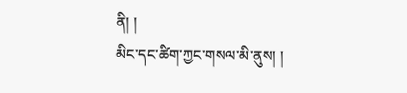ནི། །
མིང་དང་ཚིག་ཀྱང་གསལ་མི་ནུས། །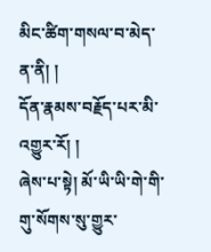མིང་ཚིག་གསལ་བ་མེད་ན་ནི། །
དོན་རྣམས་བརྗོད་པར་མི་འགྱུར་རོ། །
ཞེས་པ་སྟེ། མོ་ཡི་ཡི་གེ་གི་གུ་སོགས་སུ་གྱུར་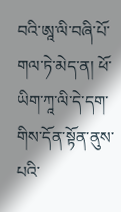བའི་ཨཱ་ལི་བཞི་པོ་གལ་ཏེ་མེད་ན། ཕོ་ཡིག་ཀཱ་ལི་དེ་དག་གིས་དོན་སྟོན་ནུས་པའི་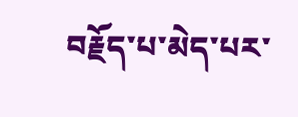བརྗོད་པ་མེད་པར་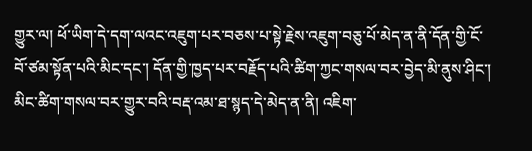གྱུར་ལ། ཕོ་ཡིག་དེ་དག་ལའང་འཇུག་པར་བཅས་པ་སྟེ་རྗེས་འཇུག་བཅུ་པོ་མེད་ན་ནི་དོན་གྱི་ངོ་བོ་ཙམ་སྟོན་པའི་མིང་དང་། དོན་གྱི་ཁྱད་པར་བརྗོད་པའི་ཚིག་ཀྱང་གསལ་བར་བྱེད་མི་ནུས་ཤིང་། མིང་ཚིག་གསལ་བར་གྱུར་བའི་བརྡ་འམ་ཐ་སྙད་དེ་མེད་ན་ནི། འཇིག་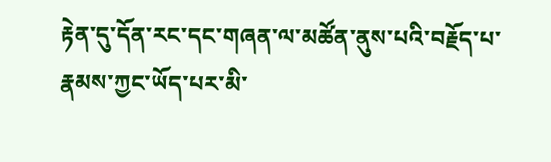རྟེན་དུ་དོན་རང་དང་གཞན་ལ་མཚོན་ནུས་པའི་བརྗོད་པ་རྣམས་ཀྱང་ཡོད་པར་མི་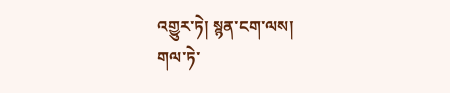འགྱུར་ཏེ། སྙན་ངག་ལས།
གལ་ཏེ་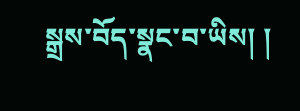སྒྲས་བོད་སྣང་བ་ཡིས། །